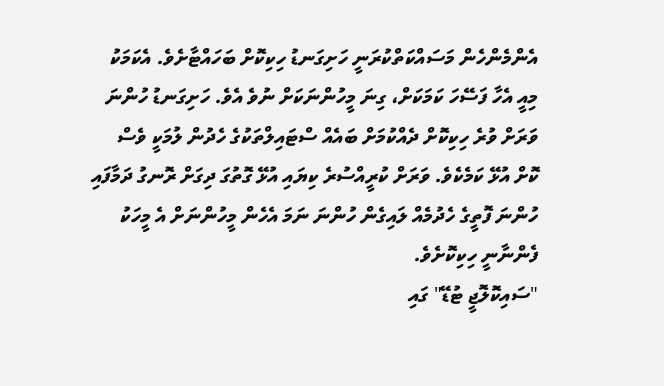އެންމެންހެން މަސައްކަތްކުރަނީ ހަށިގަނޑު ހިކިކޮށް ބަހައްޓާށެވެ. އެކަމަކު މިއީ އެހާ ފަސޭހަ ކަމަކަށް، ގިނަ މީހުންނަކަށް ނުވެ އެވެ. ހަށިގަނޑު ހުންނަ ވަރަށް ވުރެ ހިކިކޮށް ދެއްކުމަށް ބައެއް ސްޓައިލްތަކުގެ ހެދުން ލުމަކީ ވެސް ކޮށް އުޅޭ ކަމެކެވެ. ވަރަށް ކުރީއްސުރެ ކިޔައި އުޅޭ ގޮތުގަ ދިގަށް ރޮނގު ދަމާފައި ހުންނަ ފޮތީގެ ހެދުމެއް ލައިގެން ހުންނަ ނަމަ އެހެން މީހުންނަށް އެ މީހަކު ފެންނާނީ ހިކިކޮށެވެ.
"ސައިކޮލޮޖީ ޓުޑޭ" ގައި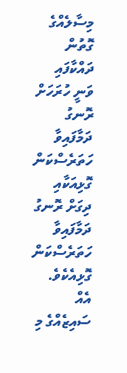މިސާލެއްގެ ގޮތުން ދައްކާފައި ވަނީ ހުރަހަށް ރޮނގު ދަމާފައިވާ ހަތަރެސްކަން ގޮޅިއަކާއި ދިގަށް ރޮނގު ދަމާފައިވާ ހަތަރެސްކަން ގޮޅިއެކެވެ. އެއް ސައިޒެއްގެ މި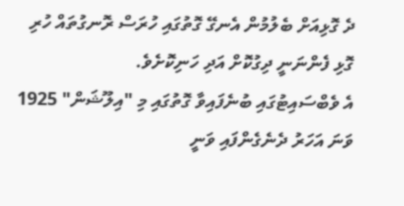ދެ ގޮޅިއަށް ބެލުމުން އެނގޭ ގޮތުގައި ހުރަސް ރޮނގުތައް ހުރި ގޮޅި ފެންނަނީ ދިގުކޮށް އަދި ހަނިކޮށެވެ.
އެ ވެބްސައިޓުގައި ބުނެފައިވާ ގޮތުގައި މި "އިލޫޝަން" 1925 ވަނަ އަހަރު ދެނެގެންފައި ވަނީ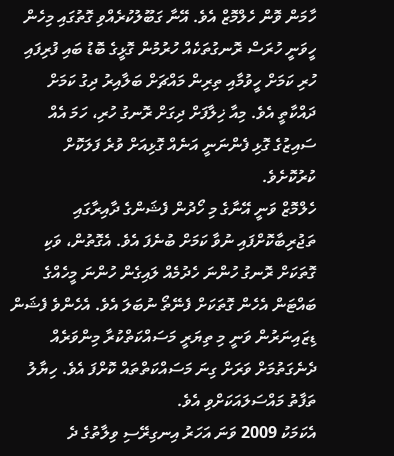ހާމަން ވޮން ހެލްމޮޒް އެވެ. އޭނާ ގަބޫލުކުރެއްވި ގޮތުގައި މިހެން ހީވަނީ ހުރަސް ރޮނގުތަކެއް ހުރުމުން ގޮޅީގެ ބޮޑު ބައި ފުރިފައި ހުރި ކަމަށް ހީވުމާއި ތިރިން މައްޗަށް ބަލާއިރު ދިގު ކަމަށް ދައްކާތީ އެވެ. މިއާ ޚިލާފަށް ދިގަށް ރޮނގު ހުރި، ހަމަ އެއް ސައިޒުގެ ގޮޅި ފެންނަނީ އަނެއް ގޮޅިއަށް ވުރެ ފަލަކޮށް ކުރުކޮށެވެ.
ހެލްމޮޒް ވަނީ އޭނާގެ މި ހޯދުން ފެޝަންގެ ދާއިރާގައި ތަޖުރިބާކޮށްފައި ނުވާ ކަމަށް ބުނެފަ އެވެ. އެގޮތުން، ވަކި ގޮތަކަށް ރޮނގު ހުންނަ ހެދުމެއް ލައިގެން ހުންނަ މީހެއްގެ ބައްޓަން އެހެން ގޮތަކަށް ފެނޭތޯ ނުބަލަ އެވެ. އެހެންވެ ފެޝަން ޑިޒައިނަރުން ވަނީ މި ތިޔަރީ މަސައްކަތްކުރާ މިންވަރެއް ދެނެގަތުމަށް ވަރަށް ގިނަ މަސައްކަތްތައް ކޮށްފަ އެވެ. ހިޔާލު ތަފާތު މައްސަލައަކަށްވި އެވެ.
އެކަމަކު 2009 ވަނަ އަހަރު އިނގިރޭސި ވިލާތުގެ ދެ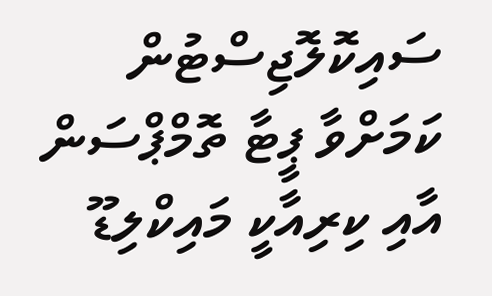ސައިކޮލޮޖިސްޓުން ކަމަށްވާ ޕީޓާ ތޮމްޕްސަން އާއި ކިރިއާކީ މައިކްލިޑޫ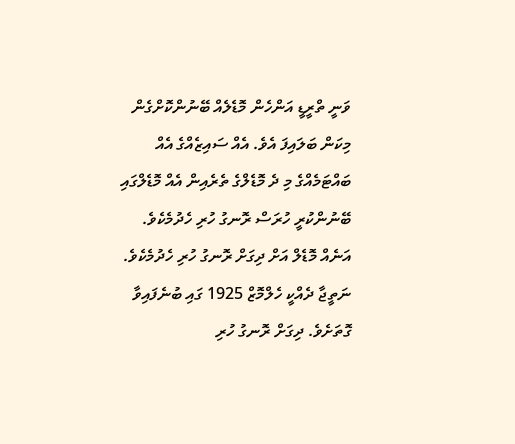ވަނީ ތްރީޑީ އަންހެން މޮޑެލެއް ބޭނުންކޮށްގެން މިކަން ބަލައިފަ އެވެ. އެއް ސައިޒެއްގެ އެއް ބައްޓަމެއްގެ މި ދެ މޮޑެލްގެ ތެރެއިން އެއް މޮޑެލްގައި ބޭނުންކުރީ ހުރަސް ރޮނގު ހުރި ހެދުމެކެވެ. އަނެއް މޮޑެލް އަށް ދިގަށް ރޮނގު ހުރި ހެދުމެކެވެ. ނަތީޖާ ދެއްކީ ހެލްމޮޒް 1925 ގައި ބުނެފައިވާ ގޮތަށެވެ. ދިގަށް ރޮނގު ހުރި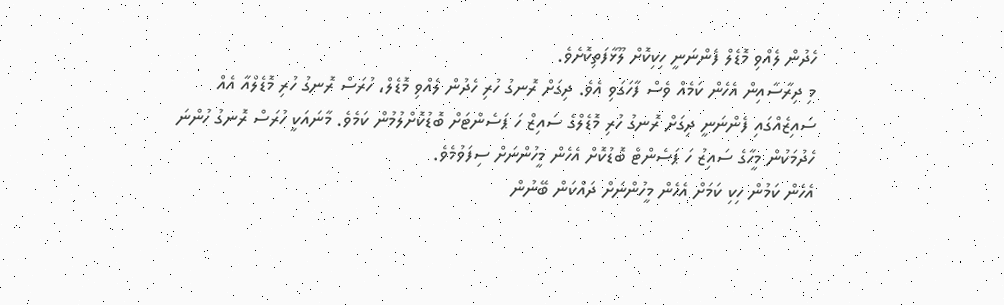ހެދުން ލެއްވި މޮޑެލް ފެންނަނީ ހިކިކޮށް ލޫޅާފަތިކޮށެވެ.
މި ދިރާސާއިން އެހެން ކަމެއް ވެސް ފާހަގަވި އެވެ. ދިގަށް ރޮނގު ހުރި ހެދުން ލެއްވި މޮޑެލް، ހުރަސް ރޮނގު ހުރި މޮޑެލްއާ އެއް ސައިޒެއްގައި ފެންނަނީ ދިގަށް ރޮނގު ހުރި މޮޑެލްގެ ސައިޒް ހަ ޕަސެންޓަށް ބޮޑުކޮށްލުމުން ކަމެވެ. މާނައަކީ ހުރަސް ރޮނގު ހުންނަ ހެދުމަކުން މީހާގެ ސައިޒު ހަ ޕަސެންޓް ބޮޑުކޮށް އެހެން މީހުންނަށް ސިފަވުމެވެ.
އެހެން ކަމުން ހިކި ކަމަށް އެހެން މީހުންނަށް ދައްކަން ބޭނުން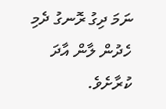ނަމަ ދިގު ރޮނގު ދެމި ހެދުން ލާން އާދަ ކުރާށެވެ.